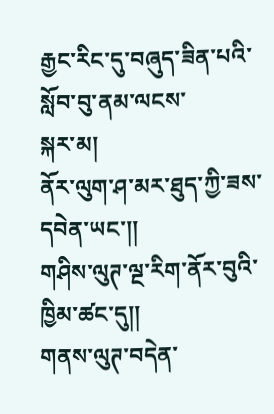རྒྱང་རིང་དུ་བཞུད་ཟིན་པའི་སློབ་བུ་ནམ་ལངས་
སྐར་མ།
ནོར་ལུག་ཤ་མར་ཐུད་ཀྱི་ཟས་དབེན་ཡང་།།
གཤིས་ལུཊ་ལྔ་རིག་ནོར་བུའི་ཁྱིམ་ཚང་དུ།།
གནས་ལུཊ་བདེན་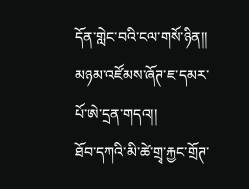དོན་གླེང་བའི་ངལ་གསོ་ཉིན།།
མཉམ་འཛོམས་ཞོཊ་ཇ་དམར་པོ་ཨེ་དྲན་གདའ།།
ཐོབ་དཀའི་མི་ཚེ་གྲྭ་རྐྱང་གྲོཊ་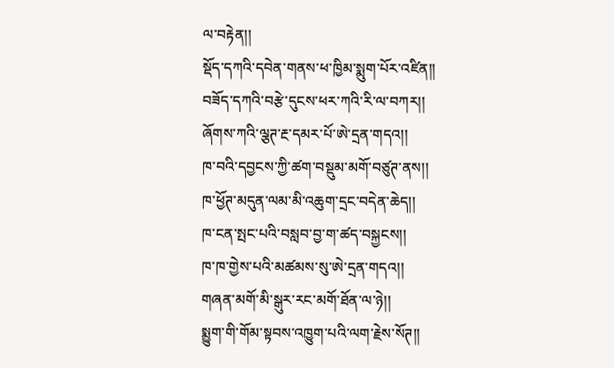ལ་བརྟེན།།
སྡོད་དཀའི་དབེན་གནས་ཕ་ཁྱིམ་སྨུག་པོར་འཛིན།།
བཟོད་དཀའི་བརྩེ་དུངས་ཕར་ཀའི་རི་ལ་བཀར།།
ཞོགས་ཀའི་ལྕཊ་རྔ་དམར་པོ་ཨེ་དྲན་གདའ།།
ཁ་བའི་དབྱངས་ཀྱི་ཚག་བསྡུམ་མགོ་བཙུཊ་ནས།།
ཁ་ཕྱོཊ་མདུན་ལམ་མི་འཆུག་དྲང་བདེན་ཆེད།།
ཁ་ངན་སྤང་པའི་བསླབ་བྱ་ག་ཚད་བསྐྱངས།།
ཁ་ཁ་གྱེས་པའི་མཚམས་སུ་ཨེ་དྲན་གདའ།།
གཞན་མགོ་མི་སྒུར་རང་མགོ་ཐོན་ལ་ཉེ།།
སྨྱུག་གི་གོམ་སྟབས་འཁྱུག་པའི་ལག་རྗེས་སོཊ།།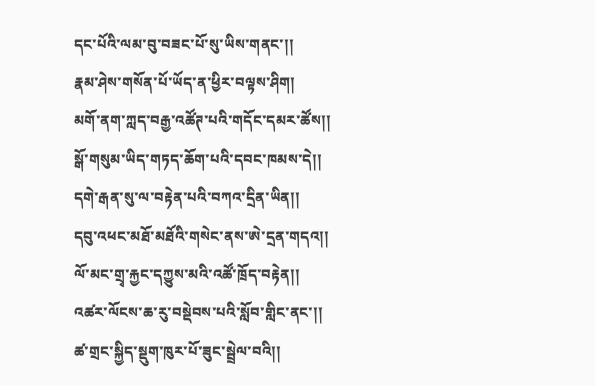དང་པོའི་ལམ་བུ་བཟང་པོ་སུ་ཡིས་གནང་།།
རྣམ་ཤེས་གསོན་པོ་ཡོད་ན་ཕྱིར་བལྟས་ཤིག།
མགོ་ནག་ཀླད་བརྒྱ་འཚོཊ་པའི་གདོང་དམར་ཚོས།།
སྒོ་གསུམ་ཡིད་གཏད་ཆོག་པའི་དབང་ཁམས་དེ།།
དགེ་རྒན་སུ་ལ་བརྟེན་པའི་བཀའ་དྲིན་ཡིན།།
དབུ་འཕང་མཐོ་མཐོའི་གསེང་ནས་ཨེ་དྲན་གདའ།།
ལོ་མང་གྲྭ་རྐྱང་དཀྱུས་མའི་འཚོ་ཁྲོད་བརྟེན།།
འཚར་ལོངས་ཆ་རུ་བསྡེབས་པའི་སློབ་གླིང་ནང་།།
ཚ་གྲང་སྐྱིད་སྡུག་ཁུར་པོ་ཟུང་སྦྲེལ་བའི།།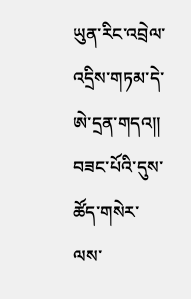ཡུན་རིང་འབྲེལ་འདྲིས་གཏམ་དེ་ཨེ་དྲན་གདའ།།
བཟང་པོའི་དུས་ཚོད་གསེར་ལས་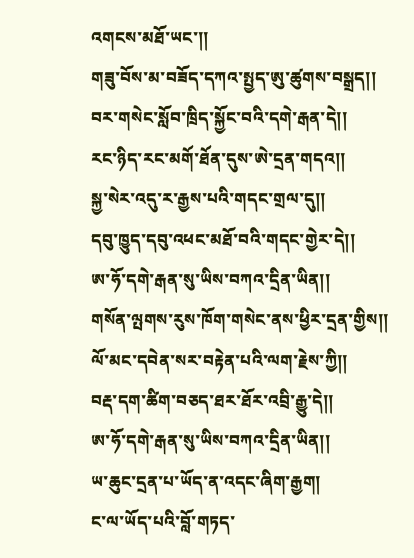འགངས་མཐོ་ཡང་།།
གཟུ་བོས་མ་བཟོད་དཀའ་སྤྱད་ཨུ་ཚུགས་བསྒྲད།།
བར་གསེང་སློབ་ཁྲིད་སྐྱོང་བའི་དགེ་རྒན་དེ།།
རང་ཉིད་རང་མགོ་ཐོན་དུས་ཨེ་དྲན་གདའ།།
སྐྱ་སེར་འདུ་ར་རྒྱས་པའི་གདང་གྲལ་དུ།།
དབུ་ཁྱུད་དབུ་འཕང་མཐོ་བའི་གདང་གྱེར་དེ།།
ཨ་ཧོ་དགེ་རྒན་སུ་ཡིས་བཀའ་དྲིན་ཡིན།།
གསོན་ལྤགས་རུས་ཁོག་གསེང་ནས་ཕྱིར་དྲན་གྱིས།།
ལོ་མང་དབེན་སར་བརྟེན་པའི་ལག་རྗེས་ཀྱི།།
བརྡ་དག་ཚིག་བཅད་ཐར་ཐོར་འབྲི་རྒྱུ་དེ།།
ཨ་ཧོ་དགེ་རྒན་སུ་ཡིས་བཀའ་དྲིན་ཡིན།།
ཡ་ཆུང་དྲན་པ་ཡོད་ན་འདང་ཞིག་རྒྱག།
ང་ལ་ཡོད་པའི་བློ་གཏད་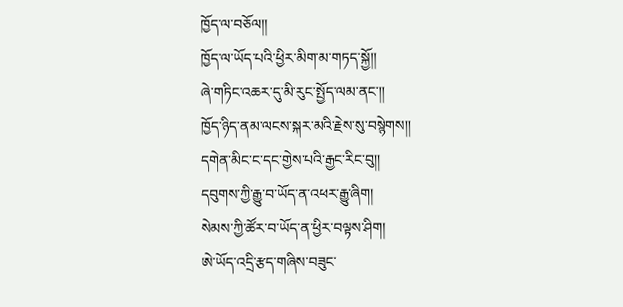ཁྱོད་ལ་བཅོལ།།
ཁྱོད་ལ་ཡོད་པའི་ཕྱིར་མིག་མ་གཏད་སྐྱོ།།
ཞེ་གཏིང་འཆར་དུ་མི་རུང་སྤྱོད་ལམ་ནང་།།
ཁྱོད་ཉིད་ནམ་ལངས་སྐར་མའི་རྗེས་སུ་བསྙེགས།།
དགེན་མིང་ང་དང་གྱེས་པའི་རྒྱང་རིང་བུ།།
དབུགས་ཀྱི་རྒྱུ་བ་ཡོད་ན་འཕར་རྒྱུ་ཞིག།
སེམས་ཀྱི་ཚོར་བ་ཡོད་ན་ཕྱིར་བལྟས་ཤིག།
ཨེ་ཡོད་འདྲི་རྩད་གཞིས་བཟུང་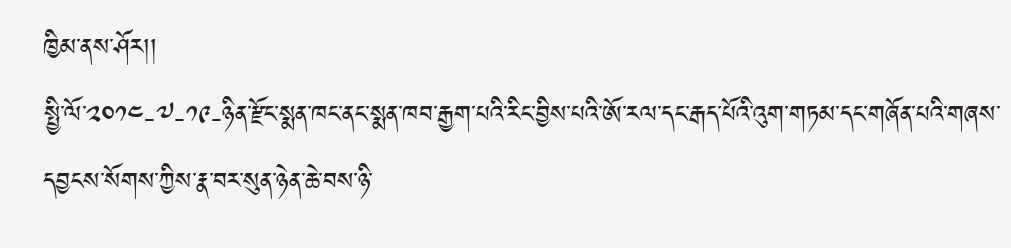ཁྱིམ་ནས་ཤོར།།
སྤྱི་ལོ་༢༠༡༤-༧-༡༩-ཉིན་རྫོང་སྨན་ཁང་ནང་སྨན་ཁབ་རྒྱག་པའི་རིང་བྱིས་པའི་ཨོ་རལ་དང་རྒད་པོའི་འུག་གཏམ་དང་གཞོན་པའི་གཞས་དབྱངས་སོགས་ཀྱིས་རྣ་བར་སུན་ཉེན་ཆེ་བས་ཉི་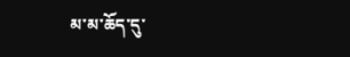མ་མ་ཆོད་དུ་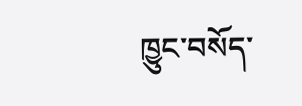ཁྱུང་བསོད་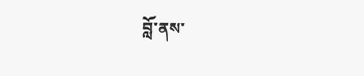བློ་ནས་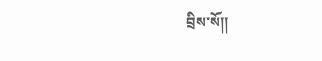བྲིས་སོ།།